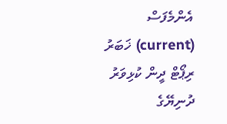އެންމެފަސް (current) ޚަބަރު ރިޕޯޓް ދީން ކުޅިވަރު ދުނިޔޭގެ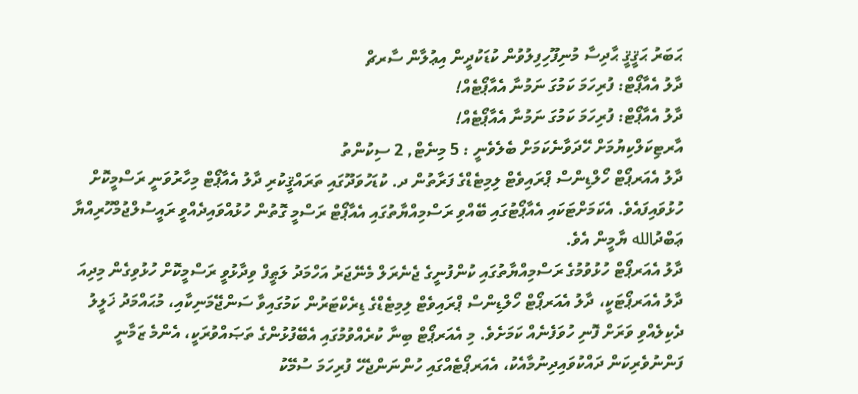ޙަބަރު ޙަޤީޤީ ޙާދިސާ މުނިފޫހިފިލުވުން ކުޑަކުދީން އިޢުލާން ސާރޗް
ދާލު އެއާޕޯޓް: ފުރިހަމަ ކަމުގަ ނަމުނާ އެއާޕޯޓެއް!
ދާލު އެއާޕޯޓް: ފުރިހަމަ ކަމުގަ ނަމުނާ އެއާޕޯޓެއް!
އާރޓިކަލްކިޔުމަށް ހޭދަވާނެކަމަށް ބެލެވެނީ : 5 މިނެޓް, 2 ސިކުންތު
ދާލު އެއަރޕޯޓް ހޯލްޑިންސް ޕްރައިވެޓް ލިމިޓެޑްގެ ފަރާތުން ދ. ކުޑަހުވަދޫގައި ތަރައްޤީކުރި ދާލު އެއާޕޯޓް މިހާރުވަނީ ރަސްމީކޮށް ހުޅުވައިފައެވެ. އެކަމަށްޓަކައި އެއާޕޯޓުގައި ބޭއްވި ރަސްމިއްޔާތުގައި އެއާޕޯޓް ރަސްމީ ގޮތުން ހުޅުއްވައިދެއްވީ ރައީސުލްޖުމްހޫރިއްޔާ ޢަބްދުالله ޔާމީން އެވެ.
ދާލު އެއަރޕޯޓް ހުޅުވުމުގެ ރަސްމިއްޔާތުގައި ކުންފުނީގެ ޖެނެރަލް މެނޭޖަރު އަހްމަދު ލަޠީފް ވިދާޅުވީ ރަސްމީކޮށް ހުޅުވިގެން މިދިއަ ދާލު އެއަރޕޯޓަކީ، ދާލު އެއަރޕޯޓް ހޯލްޑިންސް ޕްރައިވެޓް ލިމިޓެޑްގެ ޑިރެކްޓަރުން ކަމުގައިވާ ސަންޖޭމަނިކާއި، މުޙައްމަދު ޚަލީލު ދެކިލެއްވި ވަރަށް ފޮނި ހުވަފެނެއް ކަމަށެވެ. މި އެއަރޕޯޓް ބިނާ ކުރެއްވުމުގައި އެބޭފުޅުންގެ ތަޞައްވުރަކީ، އެންމެ ޒަމާނީ ފަންނުވެރިކަން ދައްކުވައިދިނުމާއެކު، އެއަރޕޯޓެއްގައި ހުންނަންޖެހޭ ފުރިހަމަ ސުމޭކު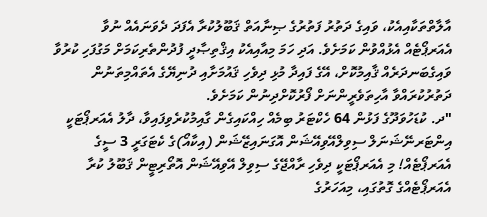އާލާތްތަކާއިއެކު، ވައިގެ ދަތުރު ފަތުރުގެ ޞިނާއަތް ޤަބޫލުކުރާ އެފަދަ ދެވަނައެއް ނުވާ އެއަރޕޯޓެއް އެޅުއްވުން ކަމަށެވެ. އަދި ހަމަ މިއާއިއެކު އިޤްތިޞާދީ ފުދުންތެރިކަމަށް މަގުފަހި ކުރުވާ ވައިގެބަނދަރެއް ޤާއިމުކޮށް، އޭގެ ފައިދާ މުޅި ދިވެހި ޤައުމަށާއި ދުނިޔޭގެ އެތައްމިތަނުން ދަތުރުކުރައްވާ އާހިތަވެރީންނަށް ފޯރުކޮށްދިނުން ކަމަށެވެ.
"ދ. ކުޑަހުވަދޫގެ ފަޅުން 64 ހެކްޓަރު ބިމެއް ހިއްކައިގެން ގާއިމުކުރެވިފައިވާ، ދާލު އެއަރޕޯޓަކީ އިންޓަރނޭޝަނަލް ސިވިލްއޭވިއޭޝަން އޮގަނައިޒޭޝަން (އިކާއޯ)ގެ ކެޓަގަރީ 3 ސީގެ އެއަރޕޯޓެއް! މި އެއަރޕޯޓަކީ ދިވެހި ރާއްޖޭގެ ސިވިލް އޭވިއޭޝަން އޮތޯރިޓީން ޤަބޫލު ކުރާ އެއަރޕޯޓެއްގެ ގޮތުގައި، މިއަހަރުގެ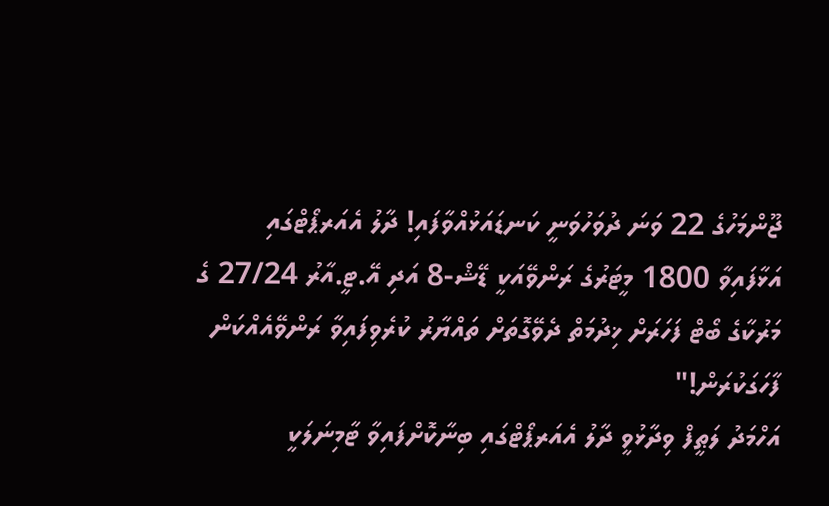ޖޫންމަހުގެ 22 ވަނަ ދުވަހުވަނީ ކަނޑައަޅުއްވާފައި! ދާލު އެއަރޕޯޓްގައި އަޅާފައިވާ 1800 މީޓަރުގެ ރަންވޭއަކީ ޑޭޝް-8 އަދި އޭ.ޓީ.އާރު 27/24 ގެ މަރުކާގެ ބޯޓް ފަހަރަށް ޚިދުމަތް ދެވޭގޮތަށް ތައްޔާރު ކުރެވިފައިވާ ރަންވޭއެއްކަން ފާހަގަކުރަން!"
އަހްމަދު ލަޠީފް ވިދާޅުވީ ދާލު އެއަރޕޯޓްގައި ބިނާކޮށްފައިވާ ޓާމިނަލަކީ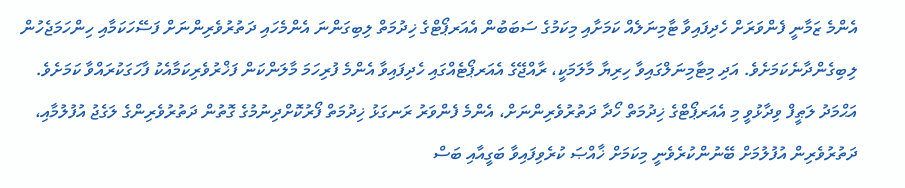އެންމެ ޒަމާނީ ފެންވަރަށް ހެދިފައިވާ ޓާމިނަލެއް ކަމަށާއި މިކަމުގެ ސަބަބުން އެއަރޕޯޓްގެ ޚިދުމަތް ލިބިގަންނަ އެންމެހައި ދަތުރުވެރިންނަށް ފަސޭހަކަމާއި ހިންހަމަޖެހުން ލިބިގެންދާނެކަމަށެވެ. އަދި މިޓާމިނަލްގައިވާ ހިރިޔާ މާލަމަކީ، ރާއްޖޭގެ އެއަރޕޯޓެއްގައި ހެދިފައިވާ އެންމެ ފުރިހަމަ މާލަންކަން ފަޚްރުވެރިކަމާއެކު ފާހަގަކުރައްވާ ކަމަށެވެ.
އަޙްމަދު ލަޠީފް ވިދާޅުވީ މި އެއަރޕޯޓްގެ ޚިދުމަތް ހޯދާ ދަތުރުވެރިންނަށް، އެންމެ ފެންވަރު ރަނގަޅު ޚިދުމަތް ފޯރުކޮށްދިނުމުގެ ގޮތުން ދަތުރުވެރިންގެ ލަގެޖު އުފުލުމާއި، ދަތުރުވެރިން އުފުލުމަށް ބޭނުންކުރެވެނީ މިކަމަށް ޚާއްޞަ ކުރެވިފައިވާ ބަގީއާއި ބަސް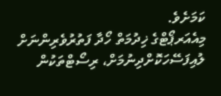ކަމަށެވެ.
މިއެއަރޕޯޓްގެ ޚިދުމަތް ހޯދާ ފަތުރުވެރިންނަށް ލުއިފަސޭހަކޮށްދިނުމަށް، ރިސޯޓްތަކުން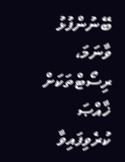ބޭނުންފުޅު ވާނަމަ، ރިސޯޓްތަކަށް ޚާއްޞަ ކުރެވިފައިވާ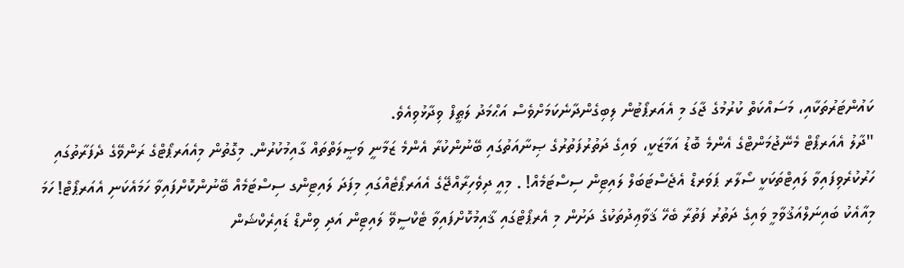ކައުންޓަރުތަކާއި، މަސައްކަތް ކުރުމުގެ ޖާގަ މި އެއަރޕޯޓުން ލިބިގެންދާނެކަމަށްވެސް އަޙްމަދު ލަޠީފް ވިދާޅުވިއެވެ.
"ދާލު އެއަރޕޯޓް މެނޭޖުމަންޓްގެ އެންމެ ބޮޑު އަމާޒަކީ، ވައިގެ ދަތުރުފަތުރުގެ ޞިނާއަތުގައި ބޭނުންކުރާ އެންމެ ޒަމާނީ ވަޞީލަތްތައް ގާއިމުކުރުން. މިގޮތުން މިއެއަރޕޯޓްގެ ރަންވޭގެ ދެފަރާތުގައި ހަރުކުރެވިފައިވާ ލައިޓްތަކަކީ ސޯލާރ ޕަވަރޑް އެޖެސްޓަބަލް ލައިޓިން ސިސްޓަމެއް! . މިއީ ދިވެހިރާއްޖޭގެ އެއަރޕޯޓެއްގައި މިފަދަ ލައިޓިންގ ސިސްޓަމެއް ބޭނުންކޮށްފައިވާ ހަމައެކަނި އެއަރޕޯޓް! ހަމަ މިއާއެކު ބައިނަލްއަޤުވާމީ ވައިގެ ދަތުރު ފަތުރާ ބެހޭ ޤަވާޢިދުތަކުގެ ދަށުން މި އެރޕޯޓްގައި ޤާއިމުކޮށްފައިވާ ޓެކްސީވޭ ލައިޓިން އަދި ވިންޑް ޑައިރެކްޝަން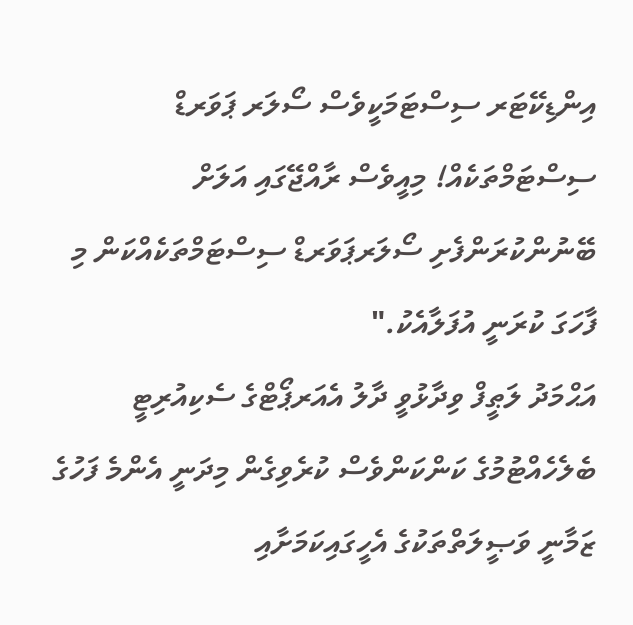އިންޑިކޭޓަރ ސިސްޓަމަކީވެސް ސޯލަރ ޕަވަރޑް ސިސްޓަމްތަކެއް! މިއީވެސް ރާއްޖޭގައި އަލަށް ބޭނުންކުރަންފެށި ސޯލަރޕަވަރޑް ސިސްޓަމްތަކެއްކަން މި ފާހަގަ ކުރަނީ އުފަލާއެކު."
އަޙްމަދު ލަޠީފް ވިދާޅުވީ ދާލު އެއަރޕޯޓްގެ ސެކިއުރިޓީ ބެލެހެއްޓުމުގެ ކަންކަންވެސް ކުރެވިގެން މިދަނީ އެންމެ ފަހުގެ ޒަމާނީ ވަޞީލަތްތަކުގެ އެހީގައިކަމަށާއި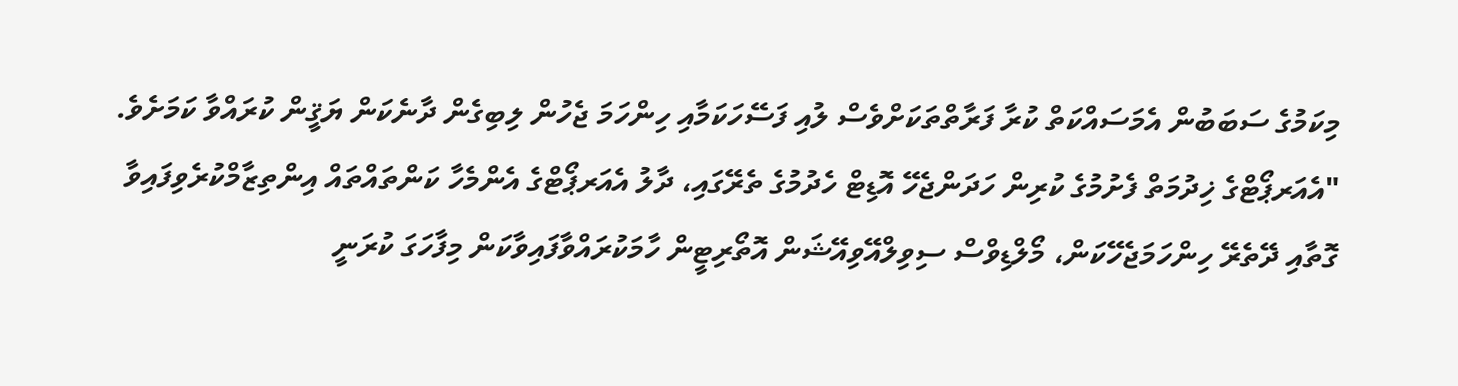މިކަމުގެ ސަބަބުން އެމަސައްކަތް ކުރާ ފަރާތްތަކަށްވެސް ލުއި ފަސޭހަކަމާއި ހިންހަމަ ޖެހުން ލިބިގެން ދާނެކަން ޔަޤީން ކުރައްވާ ކަމަށެވެ.
"އެއަރޕޯޓްގެ ޚިދުމަތް ފެށުމުގެ ކުރިން ހަދަންޖެހޭ އޮޑިޓް ހެދުމުގެ ތެރޭގައި، ދާލު އެއަރޕޯޓްގެ އެންމެހާ ކަންތައްތައް އިންތިޒާމްކުރެވިފައިވާ ގޮތާއި ދޭތެރޭ ހިންހަމަޖެހޭކަން، މޯލްޑިވްސް ސިވިލްއޭވިއޭޝަން އޮތޯރިޓީން ހާމަކުރައްވާފައިވާކަން މިފާހަގަ ކުރަނީ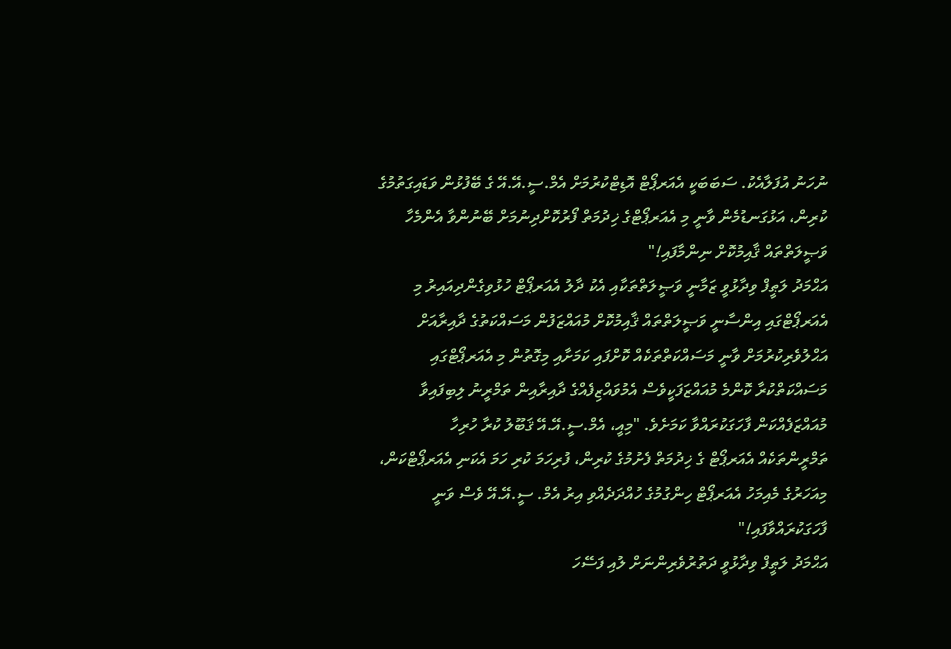ނުހަނު އުފަލާއެކު. ސަބަބަކީ އެއަރޕޯޓް އޮޑިޓްކުރުމަށް އެމް.ސީ.އޭ.އޭ ގެ ބޭފުޅުން ވަޑައިގަތުމުގެ ކުރިން، އަޅުގަނޑުމެން ވާނީ މި އެއަރޕޯޓްގެ ޚިދުމަތް ފޯރުކޮށްދިނުމަށް ބޭނުންވާ އެންމެހާ ވަޞީލަތްތައް ޤާއިމުކޮށް ނިންމާފައި!"
އަޙްމަދު ލަޠީފް ވިދާޅުވީ ޒަމާނީ ވަޞީލަތްތަކާއި އެކު ދާލު އެއަރޕޯޓް ހުޅުވިގެންދިއައިރު މި އެއަރޕޯޓްގައި އިންސާނީ ވަޞީލަތްތައް ޤާއިމުކޮށް މުއައްޒަފުން މަސައްކަތުގެ ދާއިރާއަށް އަޙްލުވެރިކުރުމަށް ވާނީ މަސައްކަތްތަކެއް ކޮށްފައި ކަމަށާއި މިގޮތުން މި އެއަރޕޯޓްގައި މަސައްކަތްކުރާ ކޮންމެ މުއައްޒަފަކީވެސް އެމުވައްޒިފެއްގެ ދާއިރާއިން ތަމްރީނު ލިބިފައިވާ މުއައްޒަފެއްކަން ފާހަގަކުރައްވާ ކަމަށެވެ. "މިއީ، އެމް.ސީ.އޭ.އޭ ޤަބޫލު ކުރާ ހުރިހާ ތަމްރީންތަކެއް އެއަރޕޯޓް ގެ ޚިދުމަތް ފެށުމުގެ ކުރިން، ފުރިހަމަ ކުރި ހަމަ އެކަނި އެއަރޕޯޓްކަން، މިއަހަރުގެ މެއިމަހު އެއަރޕޯޓް ހިންގުމުގެ ހުއްދަދެއްވި އިރު އެމް. ސީ.އޭ.އޭ ވެސް ވަނީ ފާހަގަކުރައްވާފައި!"
އަޙްމަދު ލަޠީފް ވިދާޅުވީ ދަތުރުވެރިންނަށް ލުއި ފަސޭހަ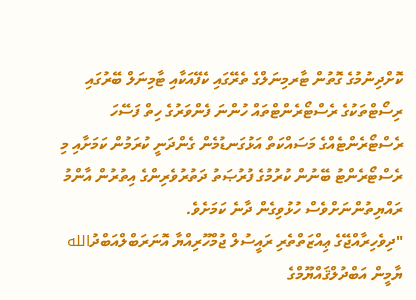ކޮށްދިނުމުގެ ގޮތުން ޓާރމިނަލްގެ ތެރޭގައި ކެފޭއަކާއި ޓާމިނަލް ބޭރުގައި ރިސޯޓްތަކުގެ ރެސްޓޯރެންޓްތައް ހުންނަ ފެންވަރުގެ ހިތް ފަސޭހަ ރެސްޓޯރެންޓެއްގެ މަސައްކަތް އަޅުގަނޑުމެން ގެންދަނީ ކުރަމުން ކަމަށާއި މި ރެސްޓޯރެންޓު ބޭނުން ކުރުމުގެ ފުރުޞަތު ދަތުރުވެރިންގެ އިތުރުން އާންމު ރައްޔިތުންނަށްވެސް ހުޅުވިގެން ދާނެ ކަމަށެވެ.
"ދިވެހިރާއްޖޭގެ ޢިއްޒަތްތެރި ރައީސުލް ޖުމްހޫރިއްޔާ އޮނަރަބްލްއަބްދުالله ޔާމީން އަބްދުލްޤައްޔޫމްގެ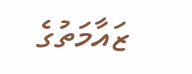ޒައާމަތުގެ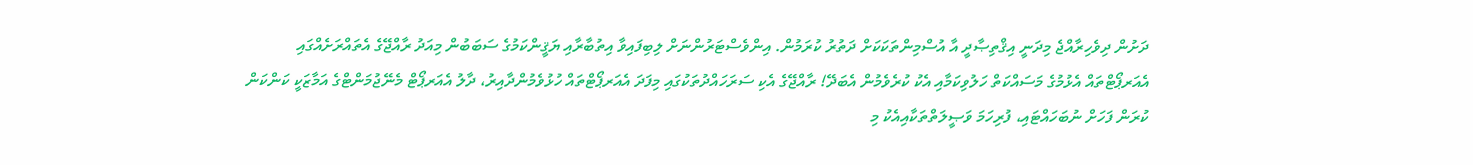ދަށުން ދިވެހިރާއްޖެ މިދަނީ އިޤްތިޞާދީ އާ އުސްމިންތަކަކަށް ދަތުރު ކުރަމުން. އިންވެސްޓަރުންނަށް ލިބިފައިވާ އިތުބާރާއި ޔަޤީންކަމުގެ ސަބަބުން މިއަދު ރާއްޖޭގެ އެތައްރަށެއްގައި އެއަރޕޯޓްތައް އެޅުމުގެ މަސައްކަތް ހަލުވިކަމާއި އެކު ކުރެވެމުން އެބަދޭ! ރާއްޖޭގެ އެކި ސަރަހައްދުތަކުގައި މިފަދަ އެއަރޕޯޓްތައް ހުޅުވެމުންދާއިރު، ދާލު އެއަރޕޯޓް މެނޭޖުމަންޓްގެ އަމާޒަކީ ކަންކަން ކުރަން ފަހަށް ނުބަހައްޓައި، ފުރިހަމަ ވަޞީލަތްތަކާއިއެކު މި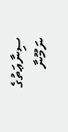ސިނާޢަތުގެ ނަމޫނާ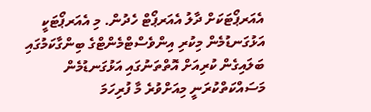އެއަރޕޯޓަކަށް ދާލު އެއަރޕޯޓް ހެދުން. މި އެއަރޕޯޓަކީ އަޅުގަނޑުމެން މިކުރި އިންވެސްޓްމެންޓްގެ ބިންގާކަމުގައި ބަލައިގެން ކުރިއަށް އޮތްތަނުގައި އަޅުގަނޑުމެން މަސައްކަތްކުރަނީ މިއަށްވުރެ މާ ފުރިހަމަ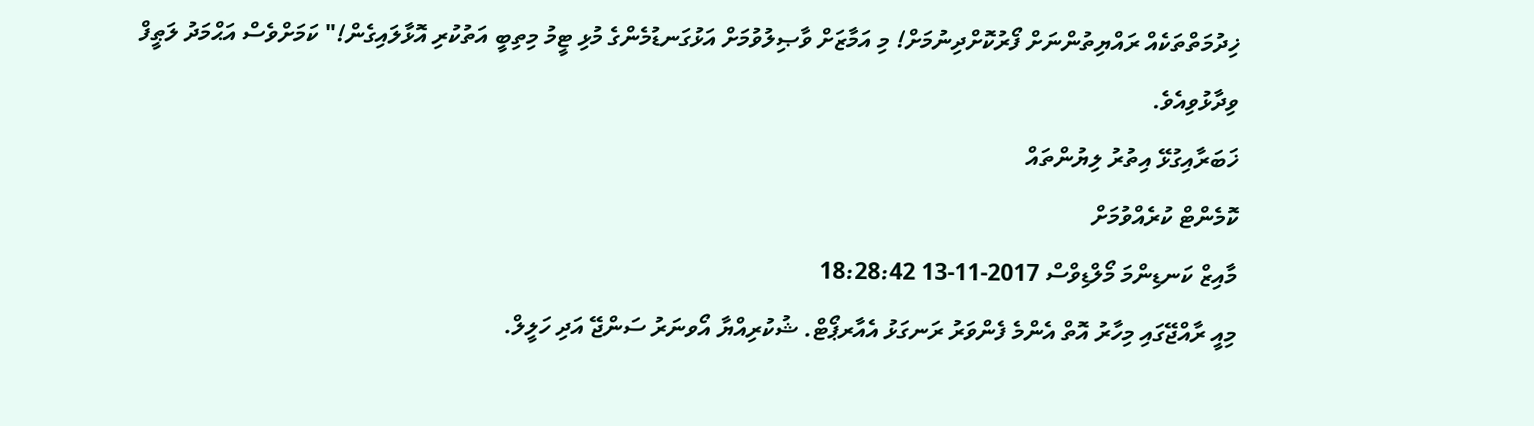ޚިދުމަތްތަކެއް ރައްޔިތުންނަށް ފޯރުކޮށްދިނުމަށް! މި އަމާޒަށް ވާޞިލުވުމަށް އަޅުގަނޑުމެންގެ މުޅި ޓީމު މިތިބީ އަތުކުރި އޮޅާލައިގެން!" ކަމަށްވެސް އަޙްމަދު ލަޠީފް ވިދާޅުވިއެވެ.
ޚަބަރާއިގުޅޭ އިތުރު ލިޔުންތައް
ކޮމެންޓް ކުރެއްވުމަށް
މާއިޒް ކަނޑިންމަ މޯލްޑިވްސް 2017-11-13 18:28:42
މިއީ ރާއްޖޭގައި މިހާރު އޮތް އެންމެ ފެންވަރު ރަނގަޅު އެއާރޕޯޓް. ޝުކުރިއްޔާ އޯވނަރު ސަންޖޭ އަދި ހަލީލް.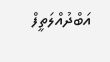އަބްދުއްލަތީފް